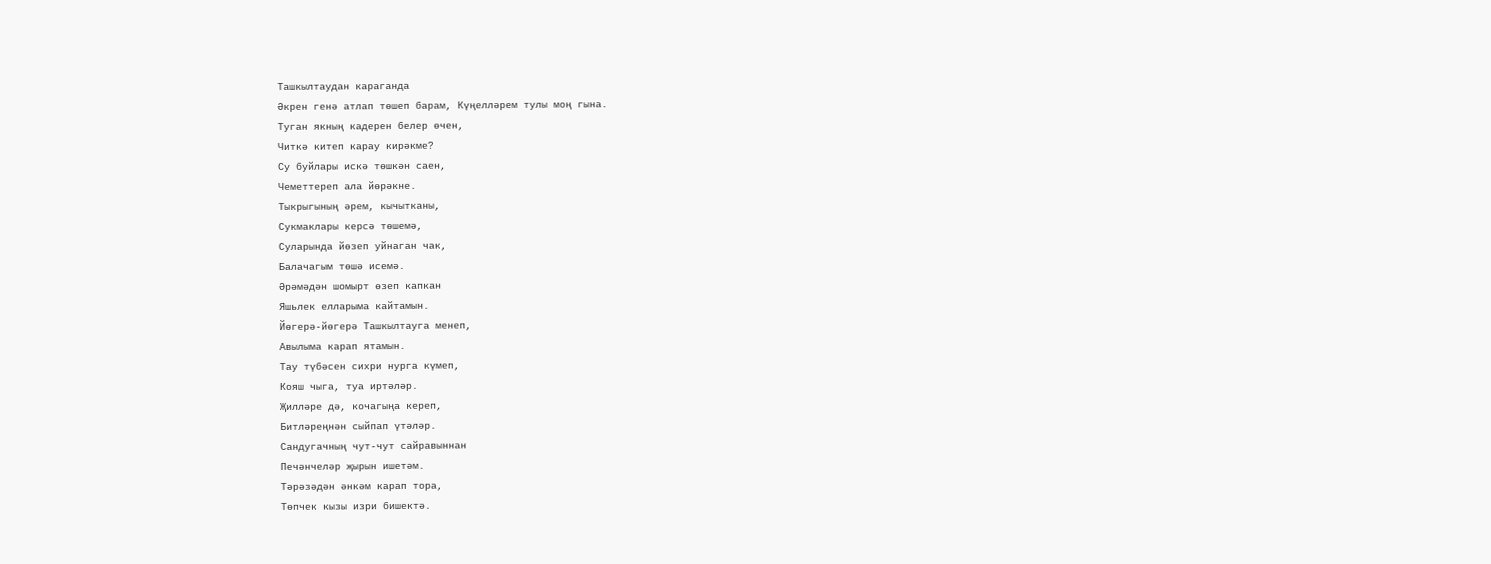Ташкылтаудан караганда
Әкрен генә атлап төшеп барам, Күңелләрем тулы моң гына.
Туган якның кадерен белер өчен,
Читкә китеп карау кирәкме?
Су буйлары искә төшкән саен,
Чеметтереп ала йөрәкне.
Тыкрыгының әрем, кычытканы,
Сукмаклары керсә төшемә,
Суларында йөзеп уйнаган чак,
Балачагым төшә исемә.
Әрәмәдән шомырт өзеп капкан
Яшьлек елларыма кайтамын.
Йөгерә-йөгерә Ташкылтауга менеп,
Авылыма карап ятамын.
Тау түбәсен сихри нурга күмеп,
Кояш чыга, туа иртәләр.
Җилләре дә, кочагыңа кереп,
Битләреңнән сыйпап үтәләр.
Сандугачның чут-чут сайравыннан
Печәнчеләр җырын ишетәм.
Тәрәзәдән әнкәм карап тора,
Төпчек кызы изри бишектә.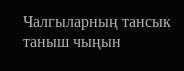Чалгыларның тансык таныш чыңын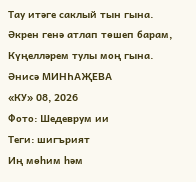Тау итәге саклый тын гына.
Әкрен генә атлап төшеп барам,
Күңелләрем тулы моң гына.
Әнисә МИНҺАҖЕВА
«КУ» 08, 2026
Фото: Шедеврум ии
Теги: шигърият
Иң мөһим һәм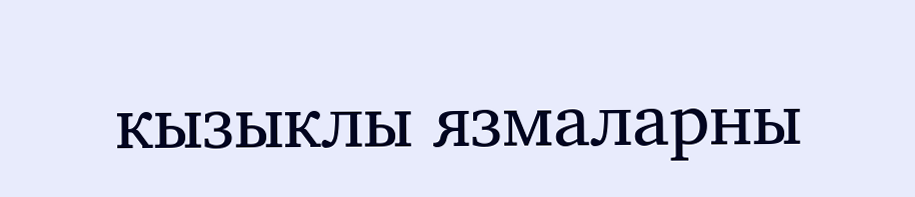кызыклы язмаларны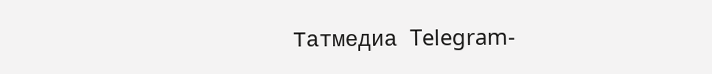Татмедиа Telegram-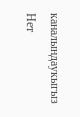каналындаукыгыз
Нет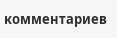комментариев